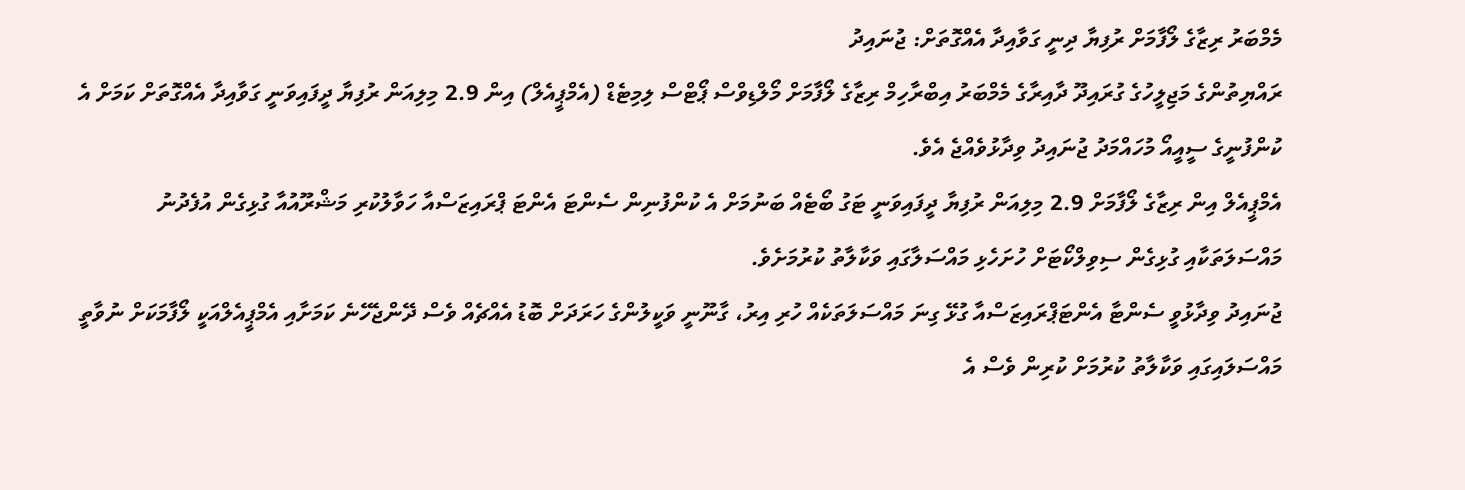މެމްބަރު ރިޒާގެ ލޯފާމަށް ރުފިޔާ ދިނީ ގަވާއިދާ އެއްގޮތަށް: ޖުނައިދު
ރައްޔިތުންގެ މަޖިލީހުގެ ގުރައިދޫ ދާއިރާގެ މެމްބަރު އިބްރާހިމް ރިޒާގެ ލޯފާމަށް މޯލްޑިވްސް ޕޯޓްސް ލިމިޓެޑް (އެމްޕީއެލް) އިން 2.9 މިލިއަން ރުފިޔާ ދީފައިވަނީ ގަވާއިދާ އެއްގޮތަށް ކަމަށް އެ ކުންފުނީގެ ސީއީއޯ މުހައްމަދު ޖުނައިދު ވިދާޅުވެއްޖެ އެވެ.
އެމްޕީއެލް އިން ރިޒާގެ ލޯފާމަށް 2.9 މިލިއަން ރުފިޔާ ދީފައިވަނީ ޓަގު ބޯޓެއް ބަނުމަށް އެ ކުންފުނިން ސެންޓަ އެންޓަ ޕްރައިޒަސްއާ ހަވާލުކުރި މަޝްރޫއުއާ ގުޅިގެން އުފެދުނު މައްސަލަތަކާއި ގުޅިގެން ސިވިލްކޯޓަށް ހުށަހެޅި މައްސަލާގައި ވަކާލާތު ކުރުމަށެވެ.
ޖުނައިދު ވިދާޅުވީ ސެންޓާ އެންޓަޕްރައިޒަސްއާ ގުޅޭ ގިނަ މައްސަލަތަކެއް ހުރި އިރު، ގާނޫނީ ވަކީލުންގެ ހަރަދަށް ބޮޑު އެއްޗެއް ވެސް ދޭންޖެހޭނެ ކަމަށާއި އެމްޕީއެލްއަކީ ލޯފާމަކަށް ނުވާތީ މައްސަލައިގައި ވަކާލާތު ކުރުމަށް ކުރިން ވެސް އެ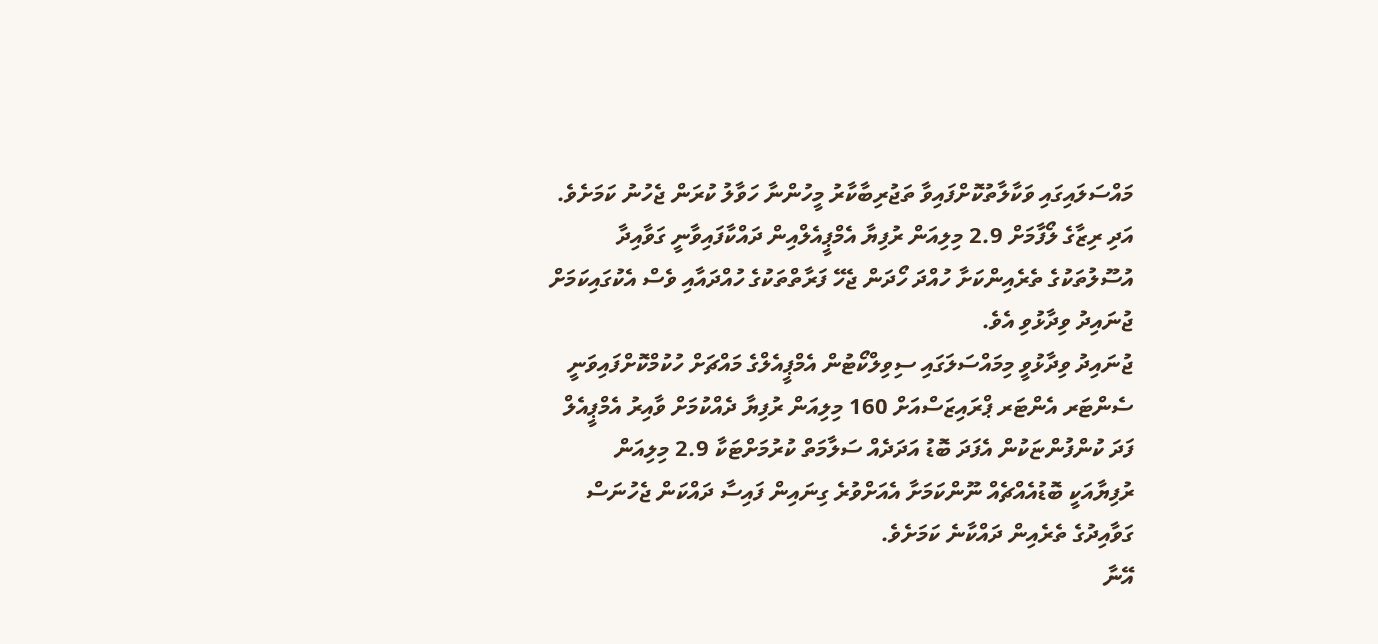މައްސަލައިގައި ވަކާލާތުކޮށްފައިވާ ތަޖުރިބާކާރު މީހުންނާ ހަވާލު ކުރަން ޖެހުނު ކަމަށެވެ.
އަދި ރިޒާގެ ލޯފާމަށް 2.9 މިލިއަން ރުފިޔާ އެމްޕީއެލްއިން ދައްކާފައިވާނީ ގަވާއިދާ އުސޫލުތަކުގެ ތެރެއިންކަށާ ހުއްދަ ހޯދަން ޖެހޭ ފަރާތްތަކުގެ ހުއްދައާއި ވެސް އެކުގައިކަމަށް ޖުނައިދު ވިދާޅުވި އެވެ.
ޖުނައިދު ވިދާޅުވީ މިމައްސަލަގައި ސިވިލްކޯޓުން އެމްޕީއެލްގެ މައްޗަށް ހުކުމްކޮށްފައިވަނީ ސެންޓަރ އެންޓަރ ޕްރައިޒަސްއަށް 160 މިލިއަން ރުފިޔާ ދެއްކުމަށް ވާއިރު އެމްޕީއެލް ފަދަ ކުންފުންޏަކުން އެފަދަ ބޮޑު އަދަދެއް ސަލާމަތް ކުރުމަށްޓަކާ 2.9 މިލިއަން ރުފިޔާއަކީ ބޮޑުއެއްޗެއް ނޫންކަމަށާ އެއަށްވުރެ ގިނައިން ފައިސާ ދައްކަން ޖެހުނަސް ގަވާއިދުގެ ތެރެއިން ދައްކާނެ ކަމަށެވެ.
އޭނާ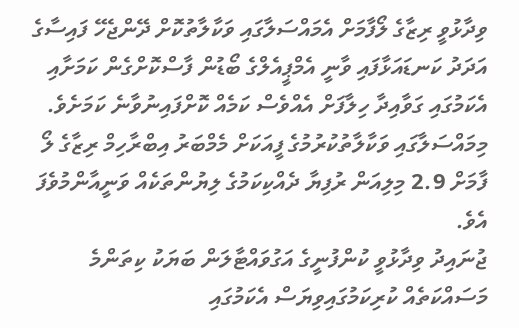ވިދާޅުވީ ރިޒާގެ ލޯފާމަށް އެމައްސަލާގައި ވަކާލާތުކޮށް ދޭންޖެހޭ ފައިސާގެ އަދަދު ކަނޑައަޅާފައި ވާނީ އެމްޕީއެލްގެ ބޯޑުން ފާސްކޮށްގެން ކަމަށާއި އެކަމުގައި ގަވާއިދާ ހިލާފަށް އެއްވެސް ކަމެއް ކޮށްފައިނުވާނެ ކަމަށެވެ. މިމައްސަލާގައި ވަކާލާތުކުރުމުގެ ފީއަކަށް މެމްބަރު އިބްރާހިމް ރިޒާގެ ލޯ ފާމަށް 2.9 މިލިއަން ރުފިޔާ ދެއްކިކަމުގެ ލިޔުންތަކެއް ވަނީއާންމުވެފަ އެވެ.
ޖުނައިދު ވިދާޅުވީ ކުންފުނީގެ އަގުވައްޓާލަން ބަޔަކު ކިތަންމެ މަސައްކަތެއް ކުރިކަމުގައިވިޔަސް އެކަމުގައި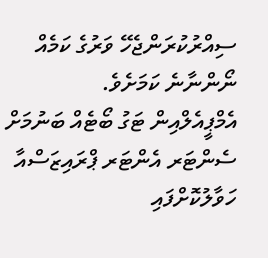ސިއްރުކުރަންޖެހޭ ވަރުގެ ކަމެއް ނޯންނާނެ ކަމަށެވެ.
އެމްޕީއެލްއިން ޓަގު ބޯޓެއް ބަނުމަށް ސެންޓަރ އެންޓަރ ޕްރައިޒަސްއާ ހަވާލުކޮށްފައި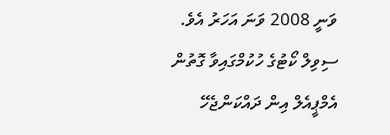ވަނީ 2008 ވަނަ އަހަރު އެވެ.
ސިވިލް ކޯޓުގެ ހުކުމްގައިވާ ގޮތުން އެމްޕީއެލް އިން ދައްކަންޖެހޭ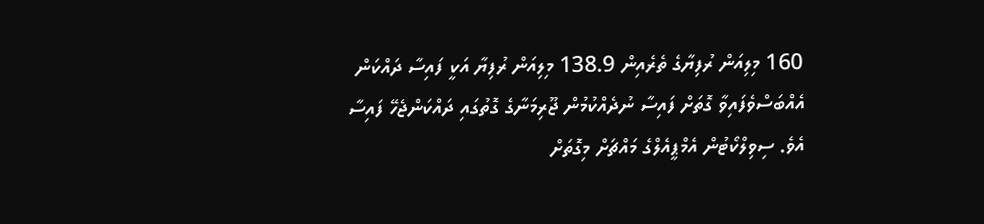160 މިލިއަން ރުފިޔާގެ ތެރެއިން 138.9 މިލިއަން ރުފިޔާ އަކީ ފައިސާ ދައްކަން އެއްބަސްވެފައިވާ ގޮތަށް ފައިސާ ނުދެއްކުމުން ޖޫރިމަނާގެ ގޮތުގައި ދައްކަންޖެހޭ ފައިސާ އެވެ. ސިވިލްކޯޓުން އެމްޕީއެލްގެ މައްޗަށް މިގޮތަށް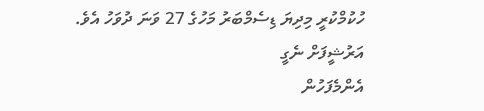ހުކުމްކުރީ މިދިޔަ ޑިސެމްބަރު މަހުގެ 27 ވަނަ ދުވަހު އެވެ.
އަރުޝީފަށް ނެގީ
އެންމެފަހުން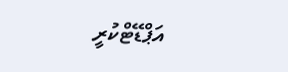އަޕްޑޭޓްކުރީ